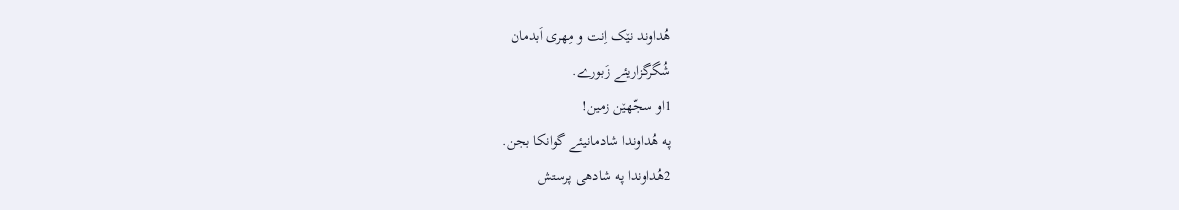هُداوند نێک اِنت و مِهری اَبدمان
شُگرگزاریئے زَبورے.
1او سجّهێن زمین!
په هُداوندا شادمانیئے گوانکا بجن.
2هُداوندا په شادهی پرستش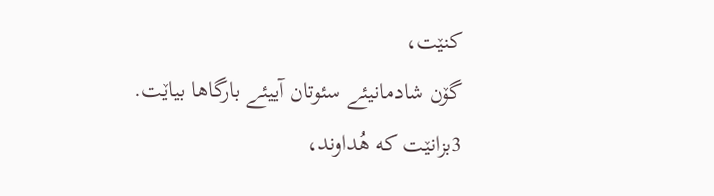کنێت،
گۆن شادمانیئے سئوتان آییئے بارگاها بیاێت.
3بزانێت که هُداوند،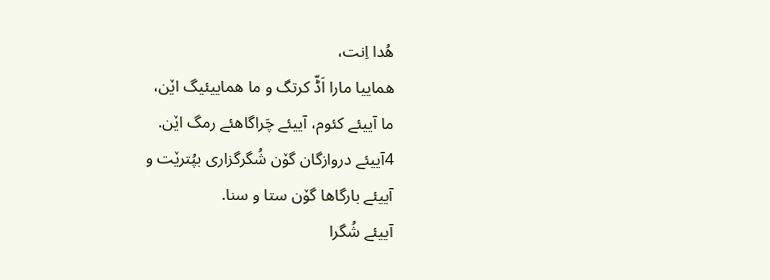هُدا اِنت،
هماییا مارا اَڈّ کرتگ و ما هماییئیگ اێن،
ما آییئے کئوم، آییئے چَراگاهئے رمگ اێن.
4آییئے دروازگان گۆن شُگرگزاری بپُترێت و
آییئے بارگاها گۆن ستا و سنا.
آییئے شُگرا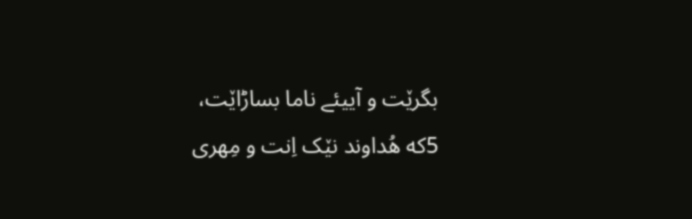بگرێت و آییئے ناما بساڑاێت،
5که هُداوند نێک اِنت و مِهری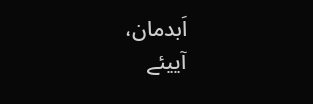اَبدمان،
آییئے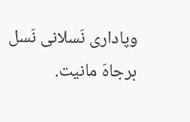وپاداری نَسلانی نَسل برجاهَ مانیت.